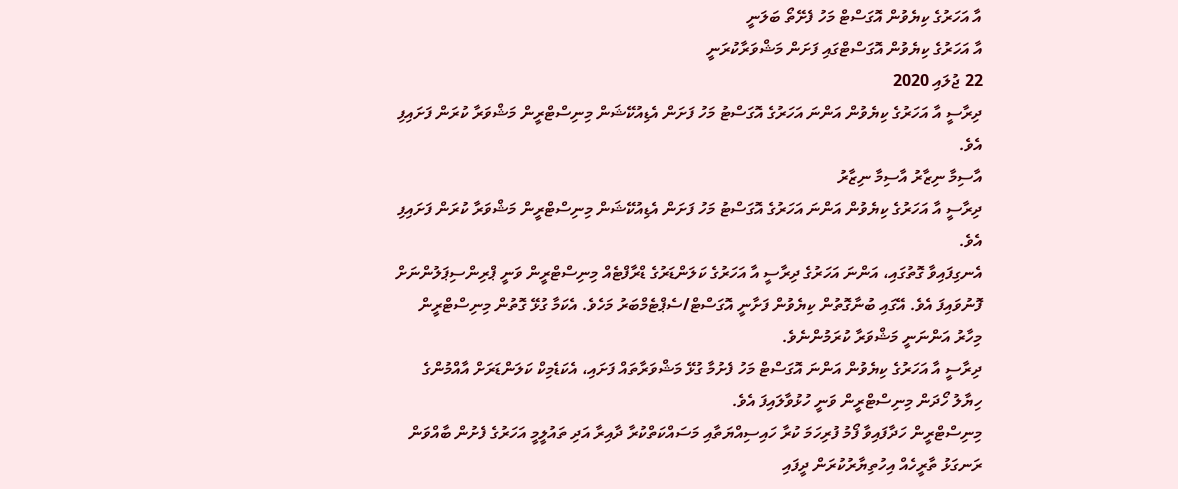އާ އަހަރުގެ ކިޔެވުން އޮގަސްޓް މަހު ފެށޭތޯ ބަލަނީ
އާ އަހަރުގެ ކިޔެވުން އޮގަސްޓްގައި ފަށަން މަޝްވަރާކުރަނީ
22 ޖުލައި 2020
ދިރާސީ އާ އަހަރުގެ ކިޔެވުން އަންނަ އަހަރުގެ އޮގަސްޓު މަހު ފަށަން އެޑިއުކޭޝަން މިނިސްޓްރީން މަޝްވަރާ ކުރަން ފަށައިފި އެވެ.
އާސިމާ ނިޒާރު އާސިމާ ނިޒާރު
ދިރާސީ އާ އަހަރުގެ ކިޔެވުން އަންނަ އަހަރުގެ އޮގަސްޓު މަހު ފަށަން އެޑިއުކޭޝަން މިނިސްޓްރީން މަޝްވަރާ ކުރަން ފަށައިފި އެވެ.
އެނގިފައިވާ ގޮތުގައި، އަންނަ އަހަރުގެ ދިރާސީ އާ އަހަރުގެ ކަލަންޑަރުގެ ޑްރާފްޓެއް މިނިސްޓްރީން ވަނީ ޕްރިންސިޕަލުންނަށް ފޮނުވައިފަ އެވެ. އޭގައި ބުނާގޮތުން ކިޔެވުން ފަށާނީ އޮގަސްޓް/ސެޕްޓެމްބަރު މަހެވެ. އެކަމާ ގުޅޭ ގޮތުން މިނިސްޓްރީން މިހާރު އަންނަނީ މަޝްވަރާ ކުރަމުންނެވެ.
ދިރާސީ އާ އަހަރުގެ ކިޔެވުން އަންނަ އޮގަސްޓް މަހު ފެށުމާ ގުޅޭ މަޝްވަރާތައް ފަށައި، އެކަޑެމިކް ކަލަންޑަރަށް އާއްމުންގެ ހިޔާލު ހޯދަން މިނިސްޓްރީން ވަނީ ހުޅުވާލައިފަ އެވެ.
މިނިސްޓްރީން ހަދާފައިވާ ފޯމު ފުރިހަމަ ކުރާ ހައިސިއްޔަތާއި މަސައްކަތްކުރާ ދާއިރާ އަދި ތައުލީމީ އަހަރުގެ ފެށުން ބާއްވަން ރަނގަޅު ތާރީހެއް އިހުތިޔާރުކުރަން ދީފައި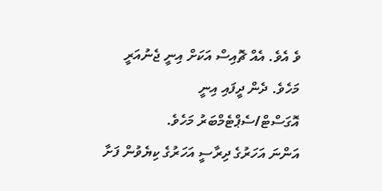ވެ އެވެ. އެއް ޗޮއިސް އަކަށް އިނީ ޖެނުއަރީ މަހެވެ. ދެން ދީފައި އިނީ އޮގަސްޓް/ސެޕްޓެމްބަރު މަހެވެ.
އަންނަ އަހަރުގެ ދިރާސީ އަހަރުގެ ކިޔެވުން ފަށާ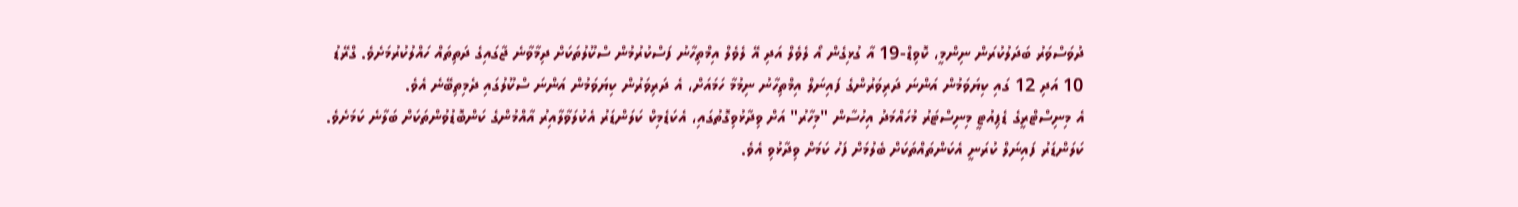ދުވަސްވަރު ބަދަލުކުރަން ނިންމީ، ކޮވިޑް-19 އާ ގުޅިގެން އޯ ލެވެލް އަދި އޭ ލެވެލް އިމްތިހާނު ފަސްކުރުމުން ސްކޫލުތަކަށް ދިމާވާނެ ޖާގައިގެ ދަތިތައް ހައްލުކުރުމަށެވެ. ގްރޭޑު 10 އަދި 12 ގައި ކިޔަވަމުން އަންނަ ދަރިވަރުންގެ ފައިނަލް އިމްތިހާނު ނިމުމާ ހަމައަށް، އެ ދަރިވަރުން ކިޔަވަމުން އަންނަ ސްކޫލުގައި ދެމިތިބޭނެ އެވެ.
އެ މިނިސްޓްރީގެ ޑެޕިއުޓީ މިނިސްޓަރު މުހައްމަދު އިހުސާން "މިހާރު" އަށް ވިދާޅުވިގޮތުގައި، އެކަޑެމިކް ކަލަންޑަރު އެކުލަވާލާއިރު އާއްމުންގެ ކަންބޮޑުވުންތަކަށް ބަލާނެ ކަމަށެވެ. ކަލަންޑަރު ފައިނަލް ކުރަނީ އެކަންތައްތަކަށް ބެލުމަށް ފަހު ކަމަށް ވިދާޅުވި އެވެ.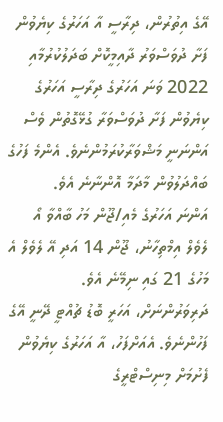އޭގެ އިތުރުން، ދިރާސީ އާ އަހަރުގެ ކިޔެވުން ފަށާ ދުވަސްވަރު ދާއިމީކޮށް ބަދަލުކުރުމާއި 2022 ވަނަ އަހަރުގެ ދިރާސީ އަހަރުގެ ކިޔެވުން ފަށާ ދުވަސްވަރާ ގުޅޭގޮތުން ވެސް އަންނަނީ މަޝްވަރާކުރަމުންނެވެ. އެންމެ ފަހުގެ ބައްދަލުވުން މާދަމާ އޮންނާނެ އެވެ.
އަންނަ އަހަރުގެ މެއި/ޖޫން މަހު ބާއްވާ އޯ ލެވެލް އިމްތިހާނު، ޖޫން 14 އަދި އޭ ލެވެލް އެ މަހުގެ 21 ގައި ނިމޭނެ އެވެ. ދަރިވަރުންނަށް، އަހަރީ ބޮޑު ޗުއްޓީ ދޭނީ އޭގެ ފަހުންނެވެ. އެއަށްފަހު، އާ އަހަރުގެ ކިޔެވުން ފެށުމަށް މިނިސްޓްރީގެ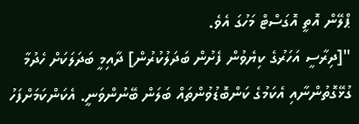ޕްލޭން އޮތީ އޮގަސްޓް މަހުގަ އެވެ.
"[ދިރާސީ އަހަރުގެ ކިޔެވުން ފެށުން ބަދަލުކުރުން] ދާއިމީ ބަދަލަކަށް ހެދުމާ ގުޅޭގޮތުންނާއި އެކަމުގެ ކަންބޮޑުވުންތައް ބަލަން ބޭނުންވަނީ. އެކަންކަމަށްފަހު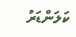ކަލަންޑަރު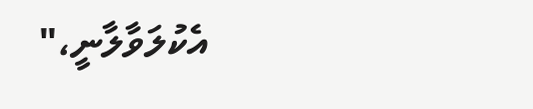އެކުލަވާލާނީ،"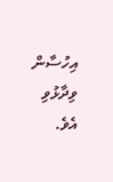އިހުސާން ވިދާޅުވި އެވެ.